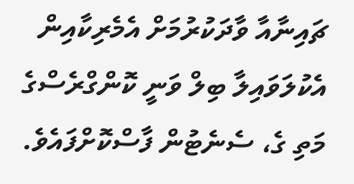ޗައިނާއާ ވާދަކުރުމަށް އެމެރިކާއިން އެކުލަވައިލާ ބިލް ވަނީ ކޮންގްރެސްގެ މަތި ގެ، ސެނެޓުން ފާސްކޮށްފައެވެ.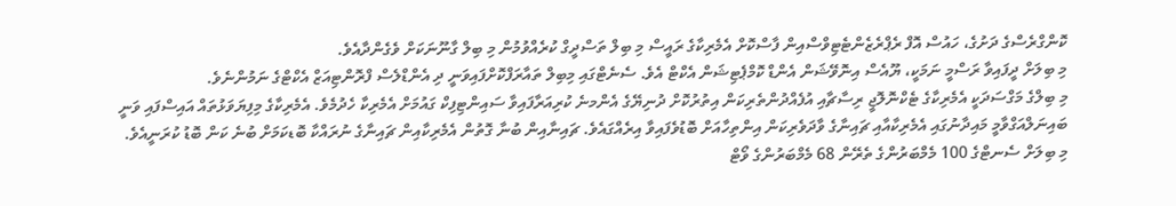ކޮންގްރެސްގެ ދަށުގެ، ހައުސް އޮފް ރެޕްރެޒެންޓެޓިވްސްއިން ފާސްކޮށް އެމެރިކާގެ ރައީސް މި ބިލް ތަސްދީގް ކުރެއްވުމުން މި ބިލް ގާނޫނަކަށް ވެގެންދާއެވެ.
މި ބިލަށް ދީފައިވާ ރަސްމީ ނަމަކީ، ޔޫއެސް އިނޮވޭޝަން އެންޑް ކޮމްޕެޓިޝަން އެކްޓް އެވެ. ސެނެޓްގައި މިބިލް ތައާރަފްކޮށްފައިވަނީ ދި އެންޑްލެސް ފްރޮންޓިއަޒް އެކްޓްގެ ނަމުންނެވެ.
މި ބިލްގެ މަގްސަދަކީ އެމެރިކާގެ ޓެކްނޮލޮޖީ ރިސާޗާއި އުފެއްދުންތެރިކަން އިތުރުކޮށް ދުނިޔޭގެ އެންމނެ ކުރިއަރާފައިވާ ސައިންޓިފިކް ގައުމަށް އެމެރިކާ ހެދުމެވެ. އެމެރިކާގެ މިފިޔަވަޅުތައް އައިސްފައި ވަނީ ބައިނަލްއަގްވާމީ މައިދާނުގައި އެމެރިކާއާއި ޗައިނާގެ ވާދަވެރިކަން އިންތިހާއަށް ބޮޑުވެފައިވާ އިރެއްގައެވެ. ޗައިނާއިން ބުނާ ގޮތުން އެމެރިކާއިން ޗައިނާގެ ނުރައްކާ ބޮޑކަމަށް ބުނެ ކަން ބޮޑު ކުރަނީއެވެ.
މި ބިލަށް ސެނޓްގެ 100 މެމްބަރުންގެ ތެރޭން 68 މެމްބަރުންގެ ވޯޓް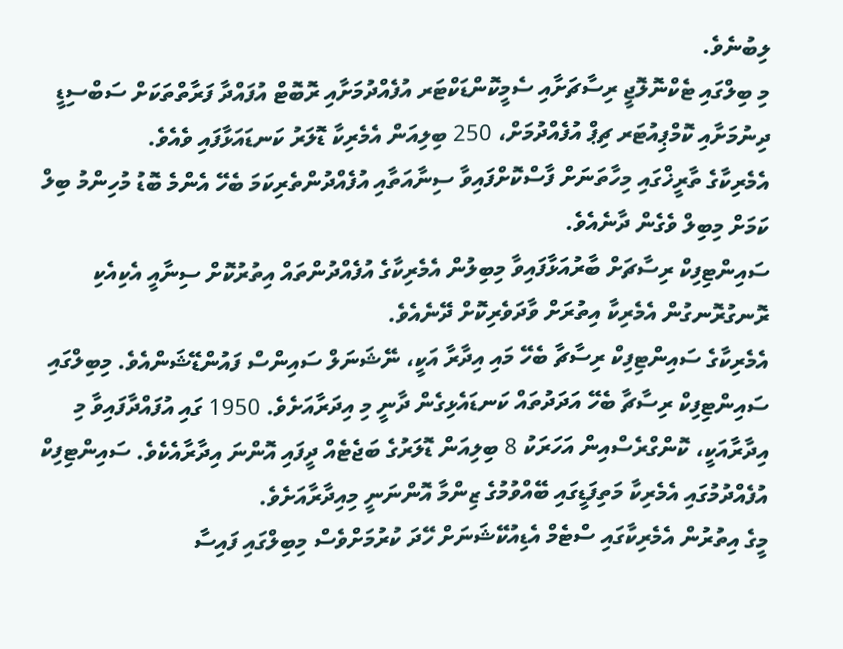ލިބުނެވެ.
މި ބިލްގައި ޓެކްނޮލޮޖީ ރިސާޗަށާއި ސެމީކޮންޑަކްޓަރ އުފެއްދުމަށާއި ރޮބޮޓް އުފައްދާ ފަރާތްތަކަށް ސަބްސިޑީ ދިނުމަށާއި ކޮމްޕިއުޓަރ ޗިޕް އުފެއްދުމަށް، 250 ބިލިއަން އެމެރިކާ ޑޮލަރު ކަނޑައަޅާފައި ވެއެވެ.
އެމެރިކާގެ ތާރީޚްގައި މިހާތަނަށް ފާސްކޮށްފައިވާ ސިނާއަތާއި އުފެއްދުންތެރިކަމަ ބެހޭ އެންމެ ބޮޑު މުހިންމު ބިލް ކަމަށް މިބިލް ވެގެން ދާނެއެވެ.
ސައިންޓިފިކް ރިސާޗަށް ބާރުއަޅާފައިވާ މިބިލުން އެމެރިކާގެ އުފެއްދުންތައް އިތުރުކޮށް ސިނާއީ އެކިއެކި ރޮނގުރޮނގުން އެމެރިކާ އިތުރަށް ވާދަވެރިކޮށް ދޭނެއެވެ.
އެމެރިކާގެ ސައިންޓިފިކް ރިސާޗާ ބެހޭ މައި އިދާރާ އަކީ، ނޭޝަނަލް ސައިންސް ފައުންޑޭޝަންއެވެ. މިބިލްގައި ސައިންޓިފިކް ރިސާޗާ ބެހޭ އަދަދުތައް ކަނޑައެޅިގެން ދާނީ މި އިދަރާއަށެވެ. 1950 ގައި އުފައްދާފައިވާ މި އިދާރާއަކީ، ކޮންގްރެސްއިން އަހަރަކު 8 ބިލިއަން ޑޮލަރުގެ ބަޖެޓެއް ދީފައި އޮންނަ އިދާރާއެކެވެ. ސައިންޓިފިކް އުފެއްދުމުގައި އެމެރިކާ މަތިފަޑީގައި ބޭއްވުމުގެ ޒިންމާ އޮންނަނީ މިއިދާރާއަށެވެ.
މީގެ އިތުރުން އެމެރިކާގައި ސްޓެމް އެޑިއުކޭޝަނަށް ހޭދަ ކުރުމަށްވެސް މިބިލްގައި ފައިސާ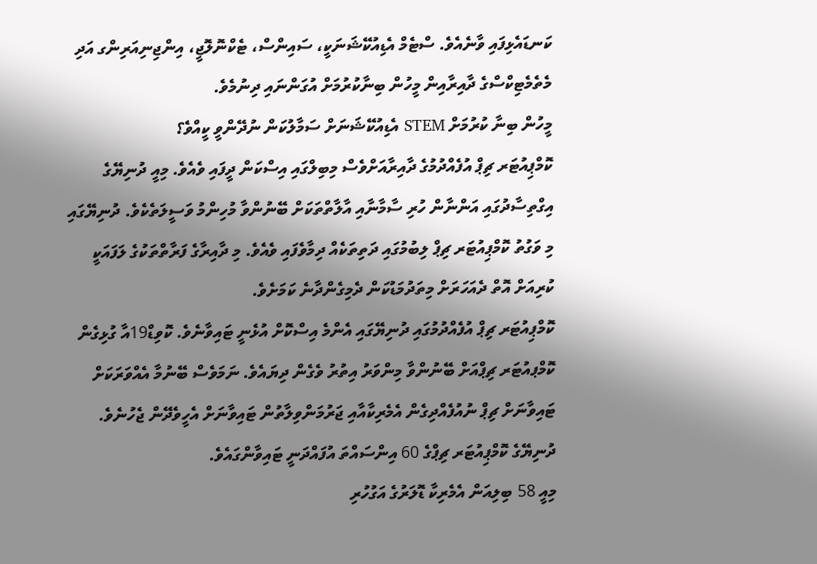ކަނޑައެޅިފައި ވާނެއެވެ. ސްޓެމް އެޑިއުކޭޝަނަކީ، ސައިންސް، ޓެކްނޮލޮޖީ، އިންޖިނިއަރިންގ އަދި މެތެމެޓިކްސްގެ ދާއިރާއިން މީހުން ބިނާކުރުމަށް އުގަންނައި ދިނުމެވެ.
މީހުން ބިނާ ކުރުމަށް STEM އެޑިއުކޭޝަނަށް ސަމާލުކަން ނުދޭންވީ ކީއްވެ؟
ކޮމްޕިއުޓަރ ޗިޕް އުފެއްދުމުގެ ދާއިރާއަށްވެސް މިބިލްގައި އިސްކަން ދީފައި ވެއެވެ. މިއީ ދުނިޔޭގެ އިގްތިސާދުގައި އަންނާން ހުރި ސާމާނާއި އާލާތްތަކަށް ބޭނުންވާ މުހިންމު ވަސީލަތެކެވެ. ދުނިޔޭގައި މި ވަގުތު ކޮމްޕިއުޓަރ ޗިޕް ލިބުމުގައި ދަތިތަކެއް ދިމާވެފައި ވެއެވެ. މި ދާއިރާގެ ފަރާތްތަކުގެ ލަފައަކީ ކުރިއަށް އޮތް ދެއަހަރަށް މިތަދުމަޑުކަން ދެމިގެންދާނެ ކަމަށެވެ.
ކޮމްޕިއުޓަރ ޗިޕް އުފެއްދުމުގައި ދުނިޔޭގައި އެންމެ އިސްކޮށް އުޅެނީ ޓައިވާނެވެ. ކޮވިޑް19އާ ގުޅިގެން ކޮމްޕއުޓަރ ޗިޕްއަށް ބޭނުންވާ މިންވަރު އިތުރު ވެގެން ދިޔައެވެ. ނަމަވެސް ބޭނުމާ އެއްވަރަކަށް ޓައިވާނަށް ޗިޕް ނުއުފެއްދިގެން އެމެރިކާއާއި ޖަރުމަންވިލާތުން ޓައިވާނަށް އެހީވެދޭން ޖެހުނެވެ.
ދުނިޔޭގެ ކޮމްޕިއުޓަރ ޗިޕްގެ 60 އިންސައްތަ އުފައްދަނީ ޓައިވާންގައެވެ.
މިއީ 58 ބިލިއަން އެމެރިކާ ޑޮލަރުގެ އަގުހުރި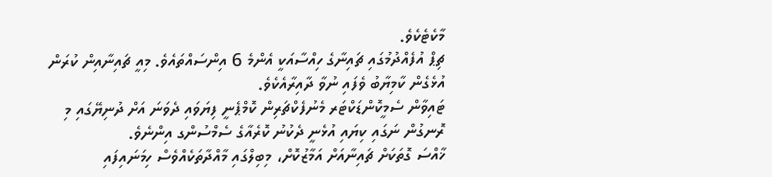މާކެޓެކެވެ.
ޗިޕް އުފެއްދުމުގައި ޗައިނާގެ ހިއްސާއަކީ އެންމެ 6 އިންސައްތައެވެ. މިއީ ޗައިނާއިން ކުރަން އުޅެގެން ކާމިޔާބު ވެފައި ނުވާ ދާއިރާއެކެވެ.
ޓައިވާން ސެމީކޮންޑަކްޓަރ މެނުފެކްޗަރިން ކޮމްޕެނީ ފިޔަވައި ދެވަނަ އަށް ދުނިޔޭގައި މި ރޮނގުން ނަގައި ކިޔައި އުޅެނީ ދެކުނު ކޮރެއާގެ ސެމްސުންގ އިންނެވެ.
ޚާއްސަ ގޮތަކަށް ޗައިނާއަށް އަމާޒުކޮށް، މިބިލްގައި މާއްދާތަކެއްވެސް ހިމަނައިފައި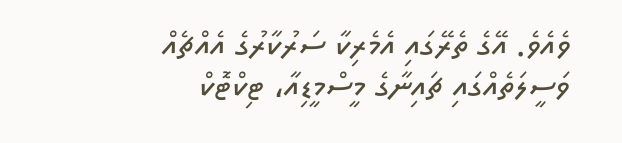ވެއެވެ. އޭގެ ތެރޭގައި އެމެރިކާ ސަރުކާރުގެ އެއްޗެއް ވަސީލަތެއްގައި ޗައިނާގެ މީސްމީޑިއާ، ޓިކްޓޮކް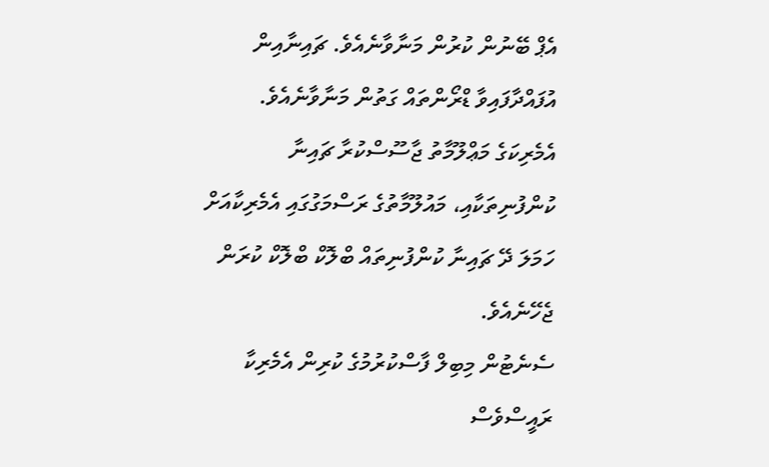އެޕް ބޭނުން ކުރުން މަނާވާނެއެވެ. ޗައިނާއިން އުފައްދާފައިވާ ޑްރޯންތައް ގަތުން މަނާވާނެއެވެ. އެމެރިކަގެ މަޢްލޫމާތު ޖާސޫސްކުރާ ޗައިނާ ކުންފުނިތަކާއި، މައުލޫމާތުގެ ރަސްމަގުގައި އެމެރިކާއަށް ހަމަލަ ދޭ ޗައިނާ ކުންފުނިތައް ބްލޮކް ބްލޮކް ކުރަން ޖެހޭނެއެވެ.
ސެނެޓުން މިބިލް ފާސްކުރުމުގެ ކުރިން އެމެރިކާ ރައީސްވެސް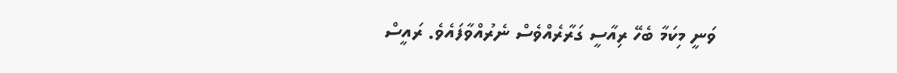ވަނީ މިކަމާ ބެހޭ ރިއާސީ ގަރާރެއްވެސް ނެރުއްވާފައެވެ. ރައީސް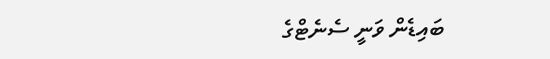ބައިޑެން ވަނީ ސެނެޓްގެ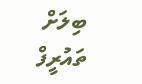ބިލަށް ތައުރީފް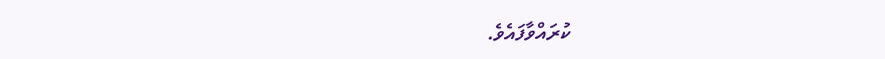ކުރައްވާފައެވެ.